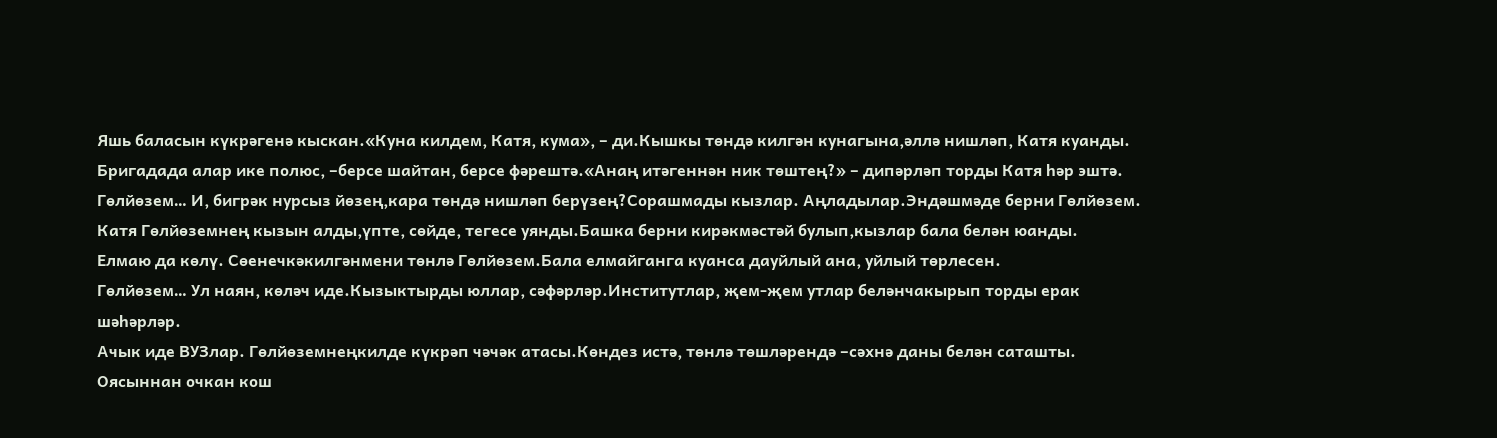Яшь баласын күкрәгенә кыскан.«Куна килдем, Катя, кума», – ди.Кышкы төндә килгән кунагына,әллә нишләп, Катя куанды.
Бригадада алар ике полюс, –берсе шайтан, берсе фәрештә.«Анаң итәгеннән ник төштең?» – дипәрләп торды Катя һәр эштә.
Гөлйөзем… И, бигрәк нурсыз йөзең,кара төндә нишләп берүзең?Сорашмады кызлар. Аңладылар.Эндәшмәде берни Гөлйөзем.
Катя Гөлйөземнең кызын алды,үпте, сөйде, тегесе уянды.Башка берни кирәкмәстәй булып,кызлар бала белән юанды.
Елмаю да көлү. Сөенечкәкилгәнмени төнлә Гөлйөзем.Бала елмайганга куанса дауйлый ана, уйлый төрлесен.
Гөлйөзем… Ул наян, көләч иде.Кызыктырды юллар, сәфәрләр.Институтлар, җем-җем утлар беләнчакырып торды ерак шәһәрләр.
Ачык иде ВУЗлар. Гөлйөземнеңкилде күкрәп чәчәк атасы.Көндез истә, төнлә төшләрендә –сәхнә даны белән саташты.
Оясыннан очкан кош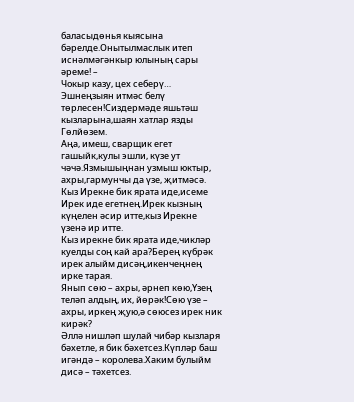баласыдөнья кыясына бәрелде.Онытылмаслык итеп иснәлмәгәнкыр юлының сары әреме! –
Чокыр казу, цех себерү… Эшнеңзыян итмәс белү төрлесен!Сиздермәде яшьтәш кызларына,шаян хатлар язды Гөлйөзем.
Аңа, имеш, сварщик егет гашыйк,кулы эшли, күзе ут чәчә.Язмышыңнан узмыш юктыр, ахры,гармунчы да үзе, җитмәсә.
Кыз Ирекне бик ярата иде,исеме Ирек иде егетнең.Ирек кызның күңелен әсир итте,кыз Ирекне үзенә ир итте.
Кыз ирекне бик ярата иде,чикләр куелды соң кай ара?Берең күбрәк ирек алыйм дисәң,икенчеңнең ирке тарая.
Янып сөю – ахры, әрнеп көю,Үзең теләп алдың, их, йөрәк!Сөю үзе – ахры, иркең җую,ә сөюсез ирек ник кирәк?
Әллә нишләп шулай чибәр кызларя бәхетле, я бик бәхетсез.Күпләр баш игәндә – королева.Хаким булыйм дисә – тәхетсез.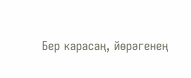Бер карасаң, йөрәгенең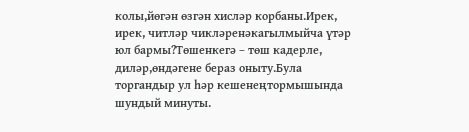колы,йөгән өзгән хисләр корбаны.Ирек, ирек, читләр чикләренәкагылмыйча үтәр юл бармы?Төшенкегә – төш кадерле, диләр,өндәгене бераз оныту.Була торгандыр ул һәр кешенеңтормышында шундый минуты.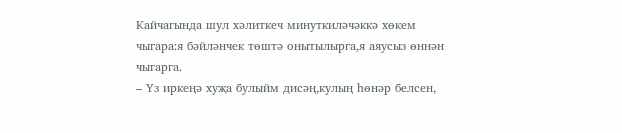Кайчагында шул хәлиткеч минуткиләчәккә хөкем чыгара:я бәйләнчек төштә онытылырга,я аяусыз өннән чыгарга.
– Үз иркеңә хуҗа булыйм дисәң,кулың һөнәр белсен,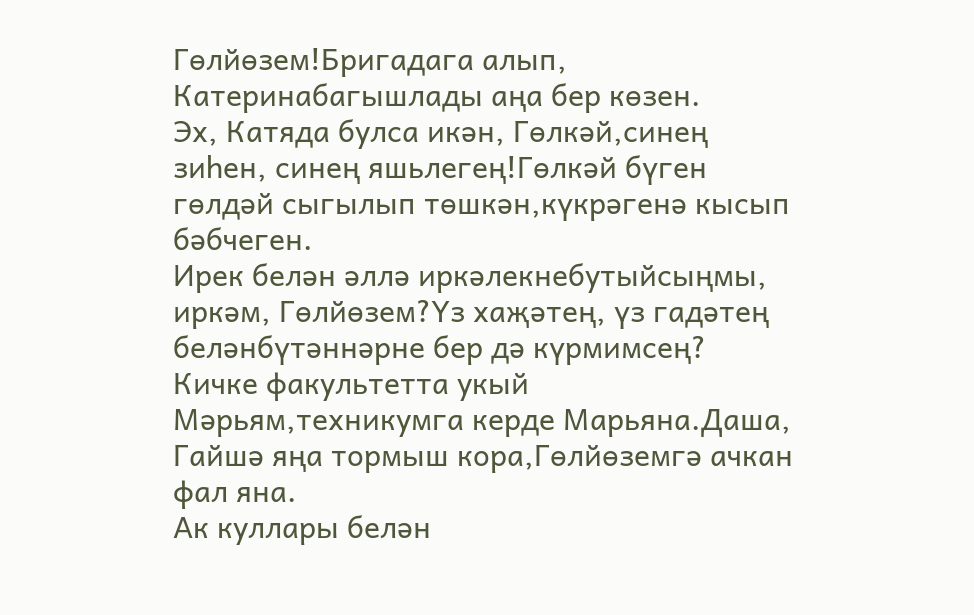Гөлйөзем!Бригадага алып, Катеринабагышлады аңа бер көзен.
Эx, Катяда булса икән, Гөлкәй,синең зиһен, синең яшьлегең!Гөлкәй бүген гөлдәй сыгылып төшкән,күкрәгенә кысып бәбчеген.
Ирек белән әллә иркәлекнебутыйсыңмы, иркәм, Гөлйөзем?Үз хаҗәтең, үз гадәтең беләнбүтәннәрне бер дә күрмимсең?
Кичке факультетта укый Мәрьям,техникумга керде Марьяна.Даша, Гайшә яңа тормыш кора,Гөлйөземгә ачкан фал яна.
Ак куллары белән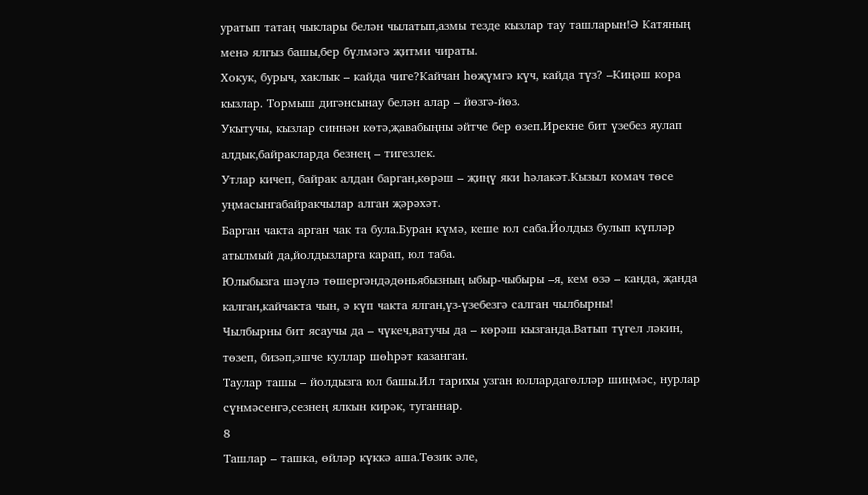уратып татаң чыклары белән чылатып,азмы тезде кызлар тау ташларын!Ә Катяның менә ялгыз башы,бер бүлмәгә җитми чираты.
Хокук, бурыч, хаклык – кайда чиге?Кайчан һөҗүмгә күч, кайда түз? –Киңәш кора кызлар. Тормыш дигәнсынау белән алар – йөзгә-йөз.
Укытучы, кызлар синнән көтә,җавабыңны әйтче бер өзеп.Ирекне бит үзебез яулап алдык,байракларда безнең – тигезлек.
Утлар кичеп, байрак алдан барган,көрәш – җиңү яки һәлакәт.Кызыл комач төсе уңмасынгабайракчылар алган җәрәхәт.
Барган чакта арган чак та була.Буран күмә, кеше юл саба.Йолдыз булып күпләр атылмый да,йолдызларга карап, юл таба.
Юлыбызга шәүлә төшергәндәдөньябызның ыбыр-чыбыры –я, кем өзә – канда, җанда калган,кайчакта чын, ә күп чакта ялган,үз-үзебезгә салган чылбырны!
Чылбырны бит ясаучы да – чүкеч,ватучы да – көрәш кызганда.Ватып түгел ләкин, төзеп, бизәп,эшче куллар шөһрәт казанган.
Таулар ташы – йолдызга юл башы.Ил тарихы узган юллардагөлләр шиңмәс, нурлар сүнмәсенгә,сезнең ялкын кирәк, туганнар.
8
Ташлар – ташка, өйләр күккә аша.Төзик әле,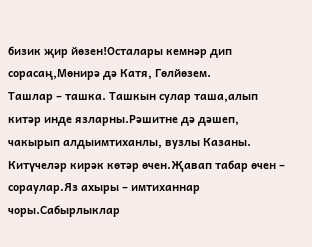бизик җир йөзен!Осталары кемнәр дип сорасаң,Мөнирә дә Катя, Гөлйөзем.
Ташлар – ташка. Ташкын сулар таша,алып китәр инде язларны.Рәшитне дә дәшеп, чакырып алдыимтиханлы, вузлы Казаны.
Китүчеләр кирәк көтәр өчен.Җавап табар өчен – сораулар.Яз ахыры – имтиханнар чоры.Сабырлыклар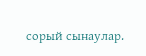сорый сынаулар.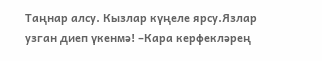Таңнар алсу. Кызлар күңеле ярсу.Язлар узган диеп үкенмә! –Кара керфекләрең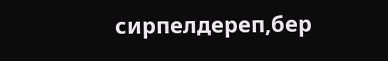сирпелдереп,бер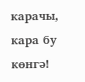карачы, кара бу көнгә!